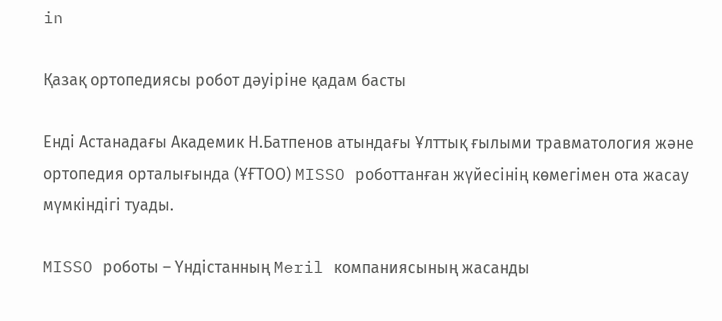in

Қазақ ортопедиясы робот дәуіріне қадам басты

Енді Астанадағы Академик Н.Батпенов атындағы Ұлттық ғылыми травматология және ортопедия орталығында (ҰҒТОО) MISSO роботтанған жүйесінің көмегімен ота жасау мүмкіндігі туады.

MISSO роботы – Үндістанның Meril компаниясының жасанды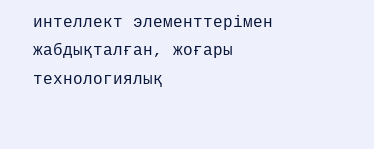интеллект элементтерімен жабдықталған, жоғары технологиялық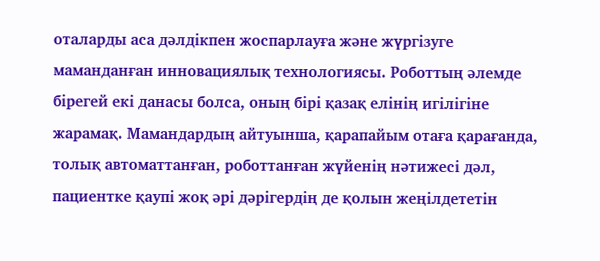оталарды аса дәлдікпен жоспарлауға және жүргізуге маманданған инновациялық технологиясы. Роботтың әлемде бірегей екі данасы болса, оның бірі қазақ елінің игілігіне жарамақ. Мамандардың айтуынша, қарапайым отаға қарағанда, толық автоматтанған, роботтанған жүйенің нәтижесі дәл, пациентке қаупі жоқ әрі дәрігердің де қолын жеңілдететін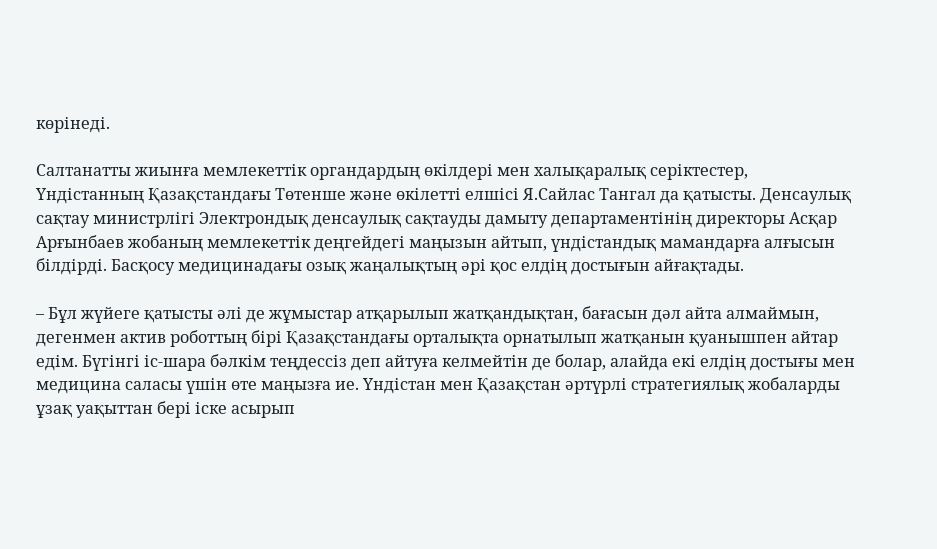көрінеді.

Салтанатты жиынға мемлекеттік органдардың өкілдері мен халықаралық серіктестер, Үндістанның Қазақстандағы Төтенше және өкілетті елшісі Я.Сайлас Тангал да қатысты. Денсаулық сақтау министрлігі Электрондық денсаулық сақтауды дамыту департаментінің директоры Асқар Арғынбаев жобаның мемлекеттік деңгейдегі маңызын айтып, үндістандық мамандарға алғысын білдірді. Басқосу медицинадағы озық жаңалықтың әрі қос елдің достығын айғақтады.

– Бұл жүйеге қатысты әлі де жұмыстар атқарылып жатқандықтан, бағасын дәл айта алмаймын, дегенмен актив роботтың бірі Қазақстандағы орталықта орнатылып жатқанын қуанышпен айтар едім. Бүгінгі іс-шара бәлкім теңдессіз деп айтуға келмейтін де болар, алайда екі елдің достығы мен медицина саласы үшін өте маңызға ие. Үндістан мен Қазақстан әртүрлі стратегиялық жобаларды ұзақ уақыттан бері іске асырып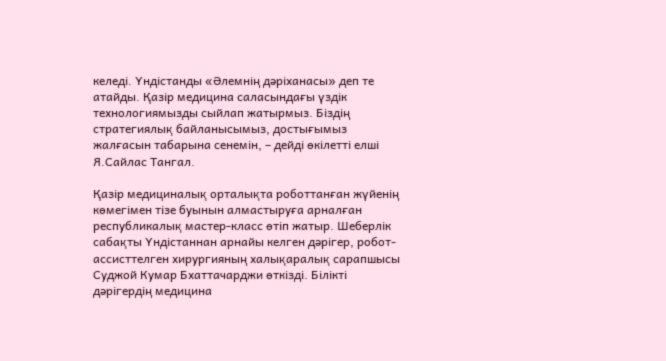келеді. Үндістанды «Әлемнің дәріханасы» деп те атайды. Қазір медицина саласындағы үздік технологиямызды сыйлап жатырмыз. Біздің стратегиялық байланысымыз, достығымыз жалғасын табарына сенемін, – дейді өкілетті елші Я.Сайлас Тангал.

Қазір медициналық орталықта роботтанған жүйенің көмегімен тізе буынын алмастыруға арналған республикалық мастер-класс өтіп жатыр. Шеберлік сабақты Үндістаннан арнайы келген дәрігер, робот-ассисттелген хирургияның халықаралық сарапшысы Суджой Кумар Бхаттачарджи өткізді. Білікті дәрігердің медицина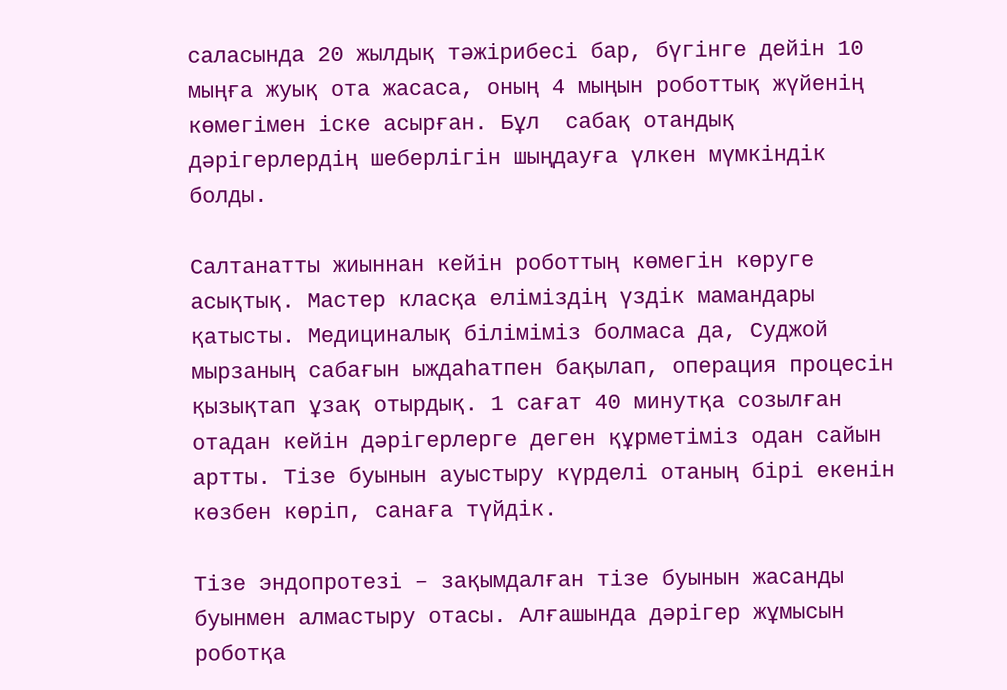саласында 20 жылдық тәжірибесі бар, бүгінге дейін 10 мыңға жуық ота жасаса, оның 4 мыңын роботтық жүйенің көмегімен іске асырған. Бұл  сабақ отандық дәрігерлердің шеберлігін шыңдауға үлкен мүмкіндік болды.

Салтанатты жиыннан кейін роботтың көмегін көруге асықтық. Мастер класқа еліміздің үздік мамандары қатысты. Медициналық біліміміз болмаса да, Суджой мырзаның сабағын ыждаһатпен бақылап, операция процесін қызықтап ұзақ отырдық. 1 сағат 40 минутқа созылған отадан кейін дәрігерлерге деген құрметіміз одан сайын артты. Тізе буынын ауыстыру күрделі отаның бірі екенін көзбен көріп, санаға түйдік.

Тізе эндопротезі – зақымдалған тізе буынын жасанды буынмен алмастыру отасы. Алғашында дәрігер жұмысын роботқа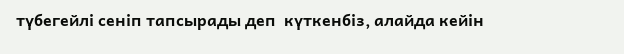түбегейлі сеніп тапсырады деп  күткенбіз, алайда кейін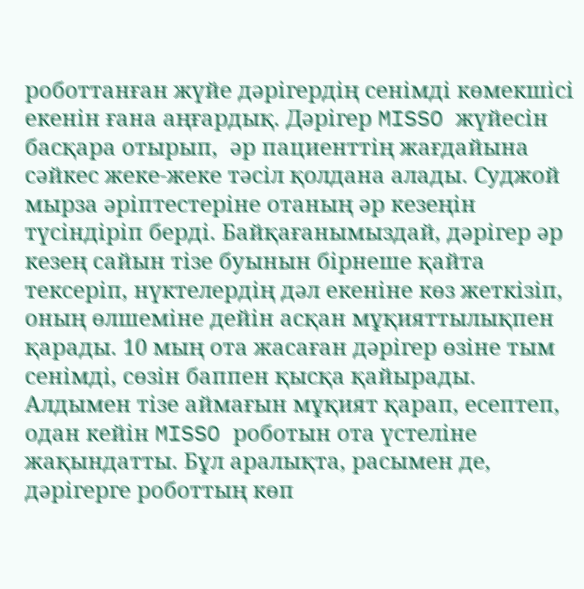роботтанған жүйе дәрігердің сенімді көмекшісі  екенін ғана аңғардық. Дәрігер MISSO жүйесін басқара отырып,  әр пациенттің жағдайына сәйкес жеке-жеке тәсіл қолдана алады. Суджой мырза әріптестеріне отаның әр кезеңін түсіндіріп берді. Байқағанымыздай, дәрігер әр кезең сайын тізе буынын бірнеше қайта тексеріп, нүктелердің дәл екеніне көз жеткізіп, оның өлшеміне дейін асқан мұқияттылықпен қарады. 10 мың ота жасаған дәрігер өзіне тым сенімді, сөзін баппен қысқа қайырады. Алдымен тізе аймағын мұқият қарап, есептеп, одан кейін MISSO роботын ота үстеліне жақындатты. Бұл аралықта, расымен де, дәрігерге роботтың көп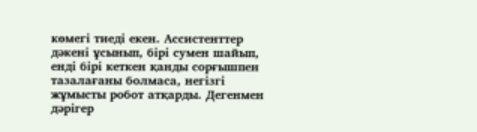көмегі тиеді екен. Ассистенттер дәкені ұсынып, бірі сумен шайып, енді бірі кеткен қанды сорғышпен тазалағаны болмаса, негізгі жұмысты робот атқарды. Дегенмен дәрігер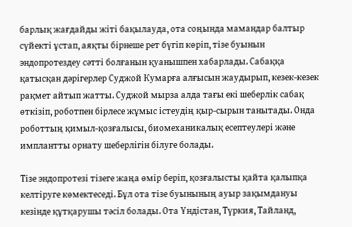барлық жағдайды жіті бақылауда, ота соңында мамандар балтыр сүйекті ұстап, аяқты бірнеше рет бүгіп көріп, тізе буынын эндопротездеу сәтті болғанын қуанышпен хабарлады. Сабаққа қатысқан дәрігерлер Суджой Кумарға алғысын жаудырып, кезек-кезек рақмет айтып жатты. Суджой мырза алда тағы екі шеберлік сабақ өткізіп, роботпен бірлесе жұмыс істеудің қыр-сырын танытады. Онда роботтың қимыл-қозғалысы, биомеханикалық есептеулері және имплантты орнату шеберлігін білуге болады.

Тізе эндопротезі тізеге жаңа өмір беріп, қозғалысты қайта қалыпқа келтіруге көмектеседі. Бұл ота тізе буынының ауыр зақымдануы кезінде құтқарушы тәсіл болады. Ота Үндістан, Түркия, Тайланд,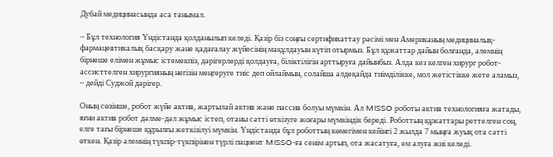Дубай медицинасында аса танымал.

– Бұл технология Үндістанда қолданылып келеді. Қазір біз соңғы сертификаттау рәсімі мен Американың медициналық-фармацевтикалық басқару және қадағалау жүйесінің мақұлдауын күтіп отырмыз. Бұл құжаттар дайын болғанда, әлемнің бірнеше елімен жұмыс істемекпіз, дәрігерлерді қолдауға, біліктілігін арттыруға дайынбыз. Алда кез келген хирург робот-ассисттелген хирургияның негізін меңгеруге тиіс деп ойлаймын, солайша әлдеқайда тиімділікке, мол жетістікке жете аламыз, – дейді Суджой дәрігер.

Оның сөзінше, робот жүйе актив, жартылай актив және пассив болуы мүмкін. Ал MISSO роботы актив технологияға жатады, яғни актив робот дәлме-дәл жұмыс істеп, отаны сәтті өткізуге жоғары мүмкіндік береді. Роботтың құжаттары реттелген соң, елге тағы бірнеше құрылғы жеткізілуі мүмкін. Үндістанда бұл роботтың көмегімен кейінгі 2 жылда 7 мыңға жуық ота сәтті өткен. Қазір әлемнің түкпір-түкпірінен түрлі пациент MISSO-ға сенім артып, ота жасатуға, ем алуға жиі келеді.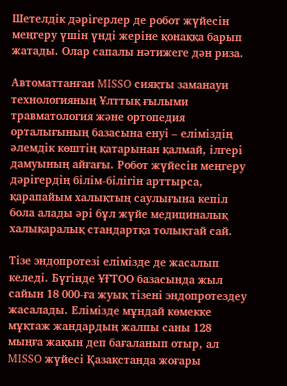Шетелдік дәрігерлер де робот жүйесін меңгеру үшін үнді жеріне қонаққа барып жатады. Олар сапалы нәтижеге дән риза.

Автоматтанған MISSO сияқты заманауи технологияның Ұлттық ғылыми травматология және ортопедия орталығының базасына енуі – еліміздің әлемдік көштің қатарынан қалмай, ілгері дамуының айғағы. Робот жүйесін меңгеру дәрігердің білім-білігін арттырса, қарапайым халықтың саулығына кепіл бола алады әрі бұл жүйе медициналық халықаралық стандартқа толықтай сай.

Тізе эндопротезі елімізде де жасалып келеді. Бүгінде ҰҒТОО базасында жыл сайын 18 000-ға жуық тізені эндопротездеу жасалады. Елімізде мұндай көмекке мұқтаж жандардың жалпы саны 128 мыңға жақын деп бағаланып отыр, ал MISSO жүйесі Қазақстанда жоғары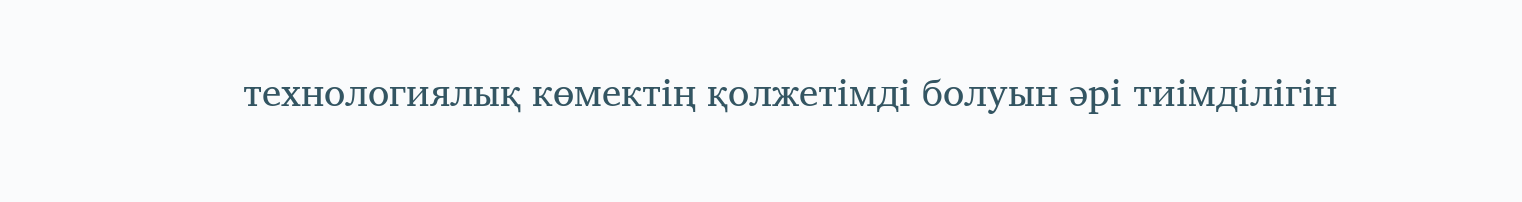технологиялық көмектің қолжетімді болуын әрі тиімділігін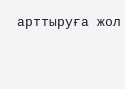арттыруға жол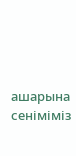ашарына сеніміміз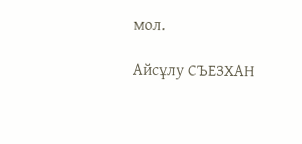мол.

Айсұлу СЪЕЗХАН